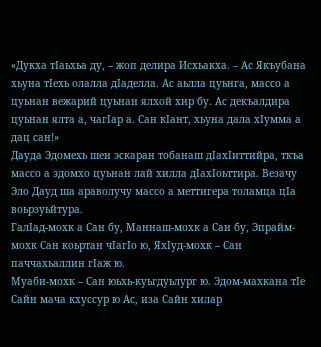«Дукха тІаьхьа ду, – жоп делира Исхьакха. – Ас Якъубана хьуна тІехь олалла дІаделла. Ас аьлла цуьнга, массо а цуьнан вежарий цуьнан ялхой хир бу. Ас декъалдира цуьнан ялта а, чагІар а. Сан кІант, хьуна дала хІумма а дац сан!»
Дауда Эдомехь шен эскаран тобанаш дІахІиттийра, ткъа массо а эдомхо цуьнан лай хилла дІахІоьттира. Везачу Эло Дауд ша араволучу массо а меттигера толамца цІа воьрзуьйтура.
ГалІад-мохк а Сан бу, Маннаш-мохк а Сан бу, Эпрайм-мохк Сан коьртан чІагІо ю, ЯхІуд-мохк – Сан паччахьаллин гІаж ю.
Муаби-мохк – Сан юьхь-куьгдуьлург ю. Эдом-махкана тІе Сайн мача кхуссур ю Ас, иза Сайн хилар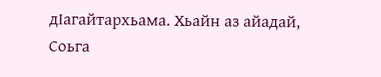дІагайтархьама. Хьайн аз айадай, Соьга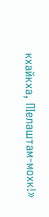кхайкха, ПІелаштам-мохк!»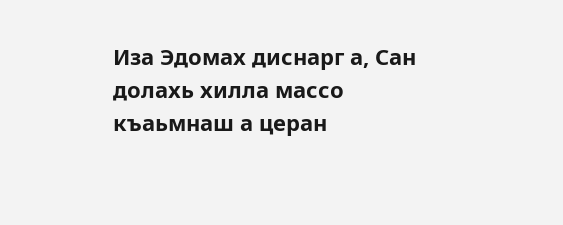Иза Эдомах диснарг а, Сан долахь хилла массо къаьмнаш а церан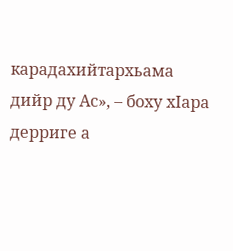карадахийтархьама дийр ду Ас», – боху хІара дерриге а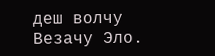деш волчу Везачу Эло.